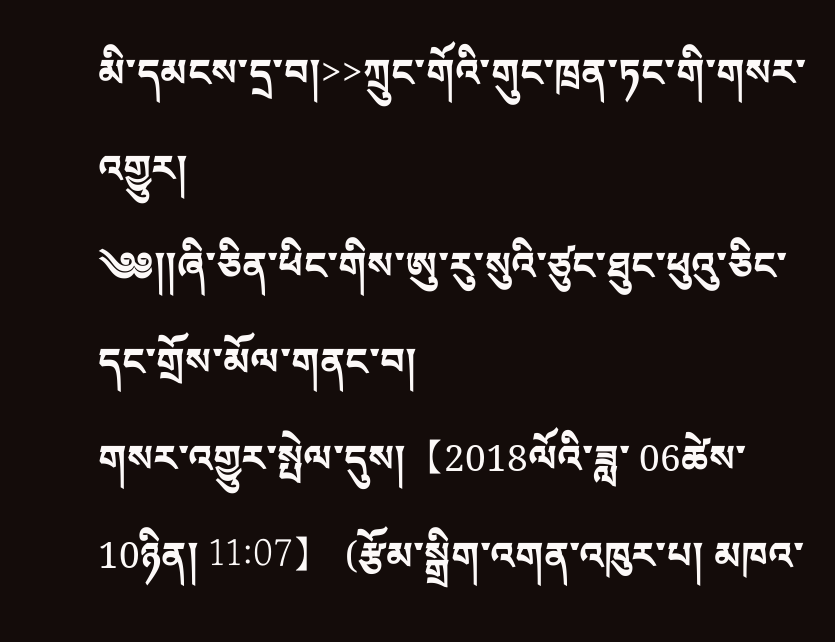མི་དམངས་དྲ་བ།>>ཀྲུང་གོའི་གུང་ཁྲན་ཏང་གི་གསར་འགྱུར།
༄༅།།ཞི་ཅིན་ཕིང་གིས་ཨུ་རུ་སུའི་ཙུང་ཐུང་ཕུའུ་ཅིང་དང་གྲོས་མོལ་གནང་བ།
གསར་འགྱུར་སྤེལ་དུས།  【2018ལོའི་ཟླ་ 06ཚེས་10ཉིན། 11:07】   (རྩོམ་སྒྲིག་འགན་འཁུར་པ། མཁའ་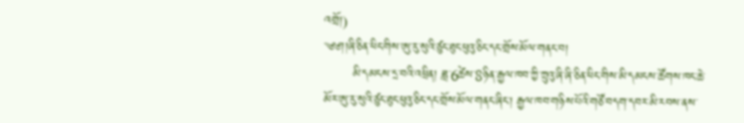འགྲོ།)
༄༅།།ཞི་ཅིན་ཕིང་གིས་ཨུ་རུ་སུའི་ཙུང་ཐུང་ཕུའུ་ཅིང་དང་གྲོས་མོལ་གནང་བ།
       མི་དམངས་དྲ་བའི་འཕྲིན། ཟླ་6ཚེས་8ཉིན་རྒྱལ་ཁབ་ཀྱི་ཀྲུའུ་ཞི་ཞི་ཅིན་ཕིང་གིས་མི་དམངས་ཚོགས་ཁང་ཆེ་མོར་ཨུ་རུ་སུའི་ཙུང་ཐུང་ཕུའུ་ཅིང་དང་གྲོས་མོལ་གནང་ཞིང་། རྒྱལ་ཁབ་གཉིས་པོའི་གཙོ་བདག་དབར་མི་རབས་ནས་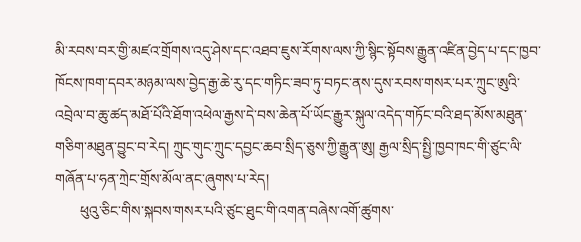མི་རབས་བར་གྱི་མཛའ་གྲོགས་འདུ་ཤེས་དང་འཐབ་ཇུས་རོགས་ལས་ཀྱི་སྙིང་སྟོབས་རྒྱུན་འཛིན་བྱེད་པ་དང་ཁྱབ་ཁོངས་ཁག་དབར་མཉམ་ལས་བྱེད་རྒྱ་ཆེ་རུ་དང་གཏིང་ཟབ་ཏུ་བཏང་ནས་དུས་རབས་གསར་པར་ཀྲུང་ཨུའི་འབྲེལ་བ་ཆུ་ཚད་མཐོ་པོའི་ཐོག་འཕེལ་རྒྱས་དེ་བས་ཆེན་པོ་ཡོང་རྒྱུར་སྐུལ་འདེད་གཏོང་བའི་ཐད་མོས་མཐུན་གཅིག་མཐུན་བྱུང་བ་རེད། ཀྲུང་གུང་ཀྲུང་དབྱང་ཆབ་སྲིད་ཅུས་ཀྱི་རྒྱུན་ཨུ། རྒྱལ་སྲིད་སྤྱི་ཁྱབ་ཁང་གི་ཙུང་ལི་གཞོན་པ་ཧན་ཀྲེང་གྲོས་མོལ་ནང་ཞུགས་པ་རེད།
       ཕུའུ་ཅིང་གིས་སྐབས་གསར་པའི་ཙུང་ཐུང་གི་འགན་བཞེས་འགོ་ཚུགས་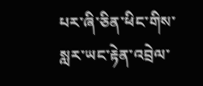པར་ཞི་ཅིན་ཕིང་གིས་སླར་ཡང་རྟེན་འབྲེལ་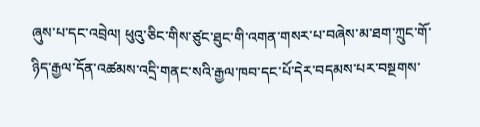ཞུས་པ་དང་འབྲེལ། ཕུའུ་ཅིང་གིས་ཙུང་ཐུང་གི་འགན་གསར་པ་བཞེས་མ་ཐག་ཀྲུང་གོ་ཉིད་རྒྱལ་དོན་འཚམས་འདྲི་གནང་སའི་རྒྱལ་ཁབ་དང་པོ་དེར་བདམས་པར་བསྔགས་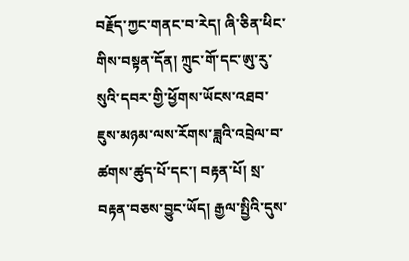བརྗོད་ཀྱང་གནང་བ་རེད། ཞི་ཅིན་ཕིང་གིས་བསྟན་དོན། ཀྲུང་གོ་དང་ཨུ་རུ་སུའི་དབར་གྱི་ཕྱོགས་ཡོངས་འཐབ་ཇུས་མཉམ་ལས་རོགས་ཟླའི་འབྲེལ་བ་ཚགས་ཚུད་པོ་དང་། བརྟན་པོ། སྲ་བརྟན་བཅས་བྱུང་ཡོད། རྒྱལ་སྤྱིའི་དུས་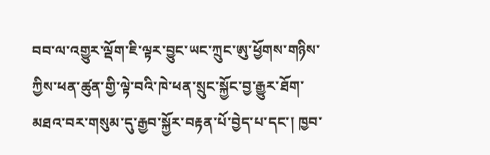བབ་ལ་འགྱུར་ལྡོག་ཇི་ལྟར་བྱུང་ཡང་ཀྲུང་ཨུ་ཕྱོགས་གཉིས་ཀྱིས་ཕན་ཚུན་གྱི་ལྟེ་བའི་ཁེ་ཕན་སྲུང་སྐྱོང་བྱ་རྒྱུར་ཐོག་མཐའ་བར་གསུམ་དུ་རྒྱབ་སྐྱོར་བརྟན་པོ་བྱེད་པ་དང་། ཁྱབ་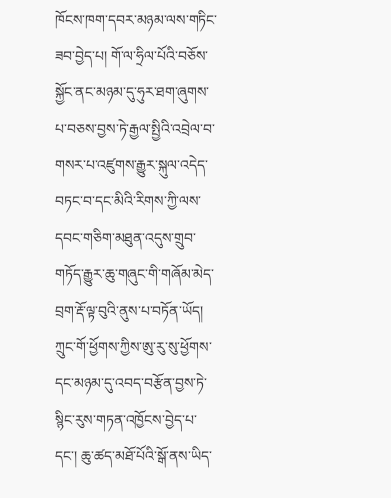ཁོངས་ཁག་དབར་མཉམ་ལས་གཏིང་ཟབ་བྱེད་པ། གོ་ལ་ཧྲིལ་པོའི་བཅོས་སྐྱོང་ནང་མཉམ་དུ་ཧུར་ཐག་ཞུགས་པ་བཅས་བྱས་ཏེ་རྒྱལ་སྤྱིའི་འབྲེལ་བ་གསར་པ་འཛུགས་རྒྱུར་སྐུལ་འདེད་བཏང་བ་དང་མིའི་རིགས་ཀྱི་ལས་དབང་གཅིག་མཐུན་འདུས་གྲུབ་གཏོད་རྒྱུར་ཆུ་གཞུང་གི་གཞོམ་མེད་བྲག་རྡོ་ལྟ་བུའི་ནུས་པ་བཏོན་ཡོད། ཀྲུང་གོ་ཕྱོགས་ཀྱིས་ཨུ་རུ་སུ་ཕྱོགས་དང་མཉམ་དུ་འབད་བརྩོན་བྱས་ཏེ་སྙིང་རུས་གཏན་འཁྱོངས་བྱེད་པ་དང་། ཆུ་ཚད་མཐོ་པོའི་སྒོ་ནས་ཡིད་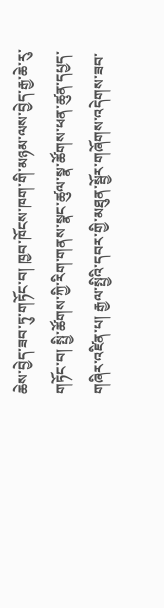ཆེས་བྱེད་ཟབ་ཏུ་གཏོང་བ། ཁྱབ་ཁོངས་ཁག་གི་མཉམ་ལས་བྱེད་རྒྱ་ཆེ་རུ་གཏོང་བ། སྤྱི་ཚོགས་ཀྱི་རིག་གནས་སྣང་ཚུལ་སྣ་ཚོགས་ཕན་ཚུན་དཔྱད་གཞིར་འཛིན་པ། རྒྱལ་སྤྱིའི་དབར་གྱི་མཐུན་སྦྱོར་གཞོགས་འདེགས་ཟབ་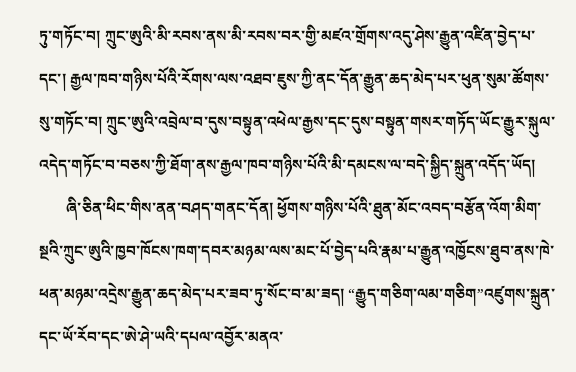ཏུ་གཏོང་བ། ཀྲུང་ཨུའི་མི་རབས་ནས་མི་རབས་བར་གྱི་མཛའ་གྲོགས་འདུ་ཤེས་རྒྱུན་འཛིན་བྱེད་པ་དང་། རྒྱལ་ཁབ་གཉིས་པོའི་རོགས་ལས་འཐབ་ཇུས་ཀྱི་ནང་དོན་རྒྱུན་ཆད་མེད་པར་ཕུན་སུམ་ཚོགས་སུ་གཏོང་བ། ཀྲུང་ཨུའི་འབྲེལ་བ་དུས་བསྟུན་འཕེལ་རྒྱས་དང་དུས་བསྟུན་གསར་གཏོད་ཡོང་རྒྱུར་སྐུལ་འདེད་གཏོང་བ་བཅས་ཀྱི་ཐོག་ནས་རྒྱལ་ཁབ་གཉིས་པོའི་མི་དམངས་ལ་བདེ་སྐྱིད་སྐྲུན་འདོད་ཡོད།
       ཞི་ཅིན་ཕིང་གིས་ནན་བཤད་གནང་དོན། ཕྱོགས་གཉིས་པོའི་ཐུན་མོང་འབད་བརྩོན་འོག་མིག་སྔའི་ཀྲུང་ཨུའི་ཁྱབ་ཁོངས་ཁག་དབར་མཉམ་ལས་མང་པོ་བྱེད་པའི་རྣམ་པ་རྒྱུན་འཁྱོངས་ཐུབ་ནས་ཁེ་ཕན་མཉམ་འདྲེས་རྒྱུན་ཆད་མེད་པར་ཟབ་ཏུ་སོང་བ་མ་ཟད། “རྒྱུད་གཅིག་ལམ་གཅིག”འཛུགས་སྐྲུན་དང་ཡོ་རོབ་དང་ཨེ་ཤེ་ཡའི་དཔལ་འབྱོར་མནའ་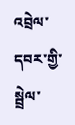འབྲེལ་དབར་གྱི་སྦྲེལ་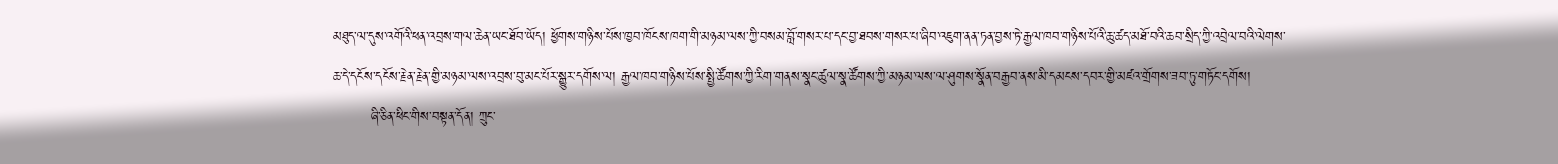མཐུད་ལ་དུས་འགོའི་ཕན་འབྲས་གལ་ཆེན་ཡང་ཐོབ་ཡོད། ཕྱོགས་གཉིས་པོས་ཁྱབ་ཁོངས་ཁག་གི་མཉམ་ལས་ཀྱི་བསམ་བློ་གསར་པ་དང་བྱ་ཐབས་གསར་པ་ཞིབ་འཇུག་ནན་ཏན་བྱས་ཏེ་རྒྱལ་ཁབ་གཉིས་པོའི་ཆུ་ཚད་མཐོ་བའི་ཆབ་སྲིད་ཀྱི་འབྲེལ་བའི་ལེགས་ཆ་དེ་དངོས་དངོས་རྗེན་རྗེན་གྱི་མཉམ་ལས་འབྲས་བུ་མང་པོར་སྒྱུར་དགོས་ལ། རྒྱལ་ཁབ་གཉིས་པོས་སྤྱི་ཚོགས་ཀྱི་རིག་གནས་སྣང་ཚུལ་སྣ་ཚོགས་ཀྱི་མཉམ་ལས་ལ་ཤུགས་སྣོན་བརྒྱབ་ནས་མི་དམངས་དབར་གྱི་མཛའ་གྲོགས་ཟབ་ཏུ་གཏོང་དགོས།
        ཞི་ཅིན་ཕིང་གིས་བསྟན་དོན། ཀྲུང་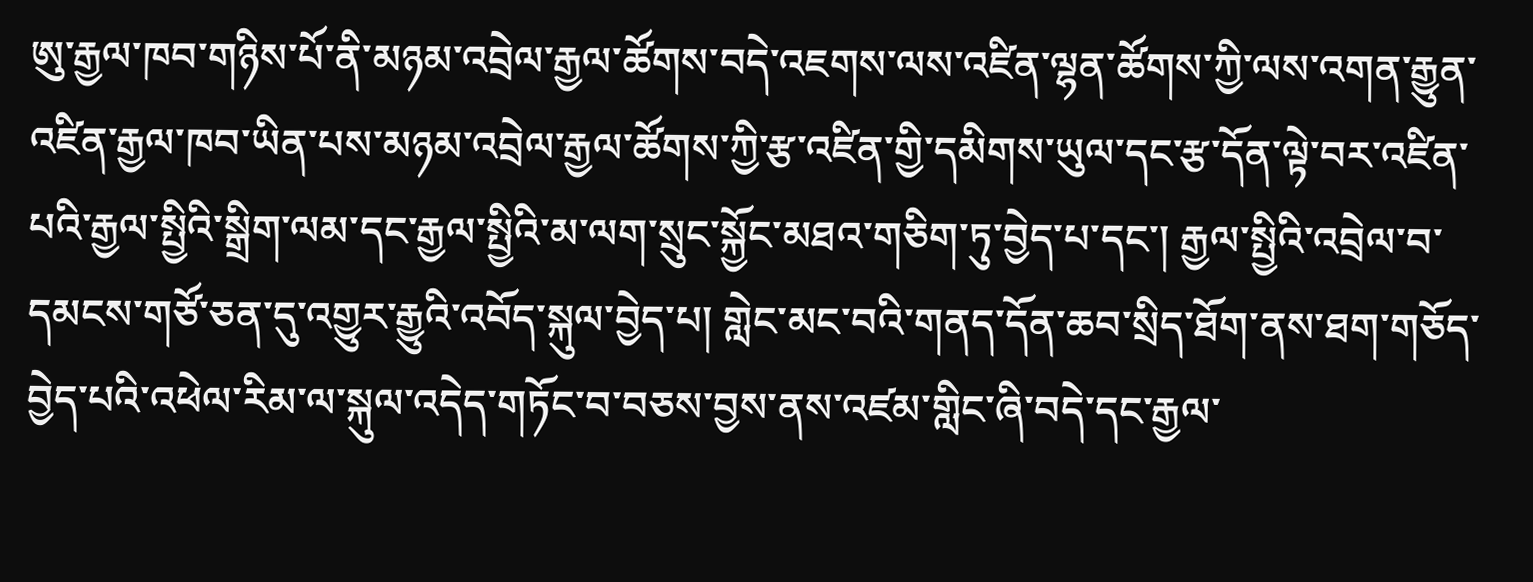ཨུ་རྒྱལ་ཁབ་གཉིས་པོ་ནི་མཉམ་འབྲེལ་རྒྱལ་ཚོགས་བདེ་འཇགས་ལས་འཛིན་ལྷན་ཚོགས་ཀྱི་ལས་འགན་རྒྱུན་འཛིན་རྒྱལ་ཁབ་ཡིན་པས་མཉམ་འབྲེལ་རྒྱལ་ཚོགས་ཀྱི་རྩ་འཛིན་གྱི་དམིགས་ཡུལ་དང་རྩ་དོན་ལྟེ་བར་འཛིན་པའི་རྒྱལ་སྤྱིའི་སྒྲིག་ལམ་དང་རྒྱལ་སྤྱིའི་མ་ལག་སྲུང་སྐྱོང་མཐའ་གཅིག་ཏུ་བྱེད་པ་དང་། རྒྱལ་སྤྱིའི་འབྲེལ་བ་དམངས་གཙོ་ཅན་དུ་འགྱུར་རྒྱུའི་འབོད་སྐུལ་བྱེད་པ། གླེང་མང་བའི་གནད་དོན་ཆབ་སྲིད་ཐོག་ནས་ཐག་གཅོད་བྱེད་པའི་འཕེལ་རིམ་ལ་སྐུལ་འདེད་གཏོང་བ་བཅས་བྱས་ནས་འཛམ་གླིང་ཞི་བདེ་དང་རྒྱལ་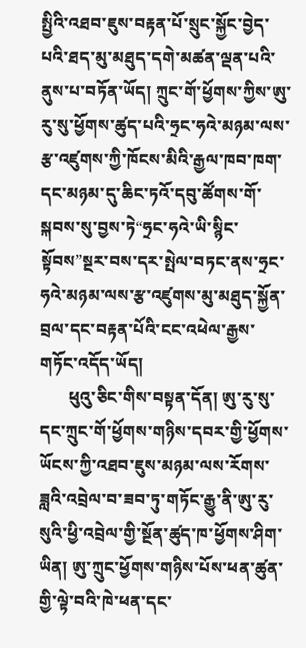སྤྱིའི་འཐབ་ཇུས་བརྟན་པོ་སྲུང་སྐྱོང་བྱེད་པའི་ཐད་མུ་མཐུད་དགེ་མཚན་ལྡན་པའི་ནུས་པ་བཏོན་ཡོད། ཀྲུང་གོ་ཕྱོགས་ཀྱིས་ཨུ་རུ་སུ་ཕྱོགས་ཚུད་པའི་ཧྲང་ཧའེ་མཉམ་ལས་རྩ་འཛུགས་ཀྱི་ཁོངས་མིའི་རྒྱལ་ཁབ་ཁག་དང་མཉམ་དུ་ཆིང་ཏའོ་དབུ་ཚོགས་གོ་སྐབས་སུ་བྱས་ཏེ“ཧྲང་ཧའེ་ཡི་སྙིང་སྟོབས”སྔར་བས་དར་སྤེལ་བཏང་ནས་ཧྲང་ཧའེ་མཉམ་ལས་རྩ་འཛུགས་མུ་མཐུད་སྐྱོན་བྲལ་དང་བརྟན་པོའི་ངང་འཕེལ་རྒྱས་གཏོང་འདོད་ཡོད།
       ཕུའུ་ཅིང་གིས་བསྟན་དོན། ཨུ་རུ་སུ་དང་ཀྲུང་གོ་ཕྱོགས་གཉིས་དབར་གྱི་ཕྱོགས་ཡོངས་ཀྱི་འཐབ་ཇུས་མཉམ་ལས་རོགས་ཟླའི་འབྲེལ་བ་ཟབ་ཏུ་གཏོང་རྒྱུ་ནི་ཨུ་རུ་སུའི་ཕྱི་འབྲེལ་གྱི་སྔོན་ཚུད་ཁ་ཕྱོགས་ཤིག་ཡིན། ཨུ་ཀྲུང་ཕྱོགས་གཉིས་པོས་ཕན་ཚུན་གྱི་ལྟེ་བའི་ཁེ་ཕན་དང་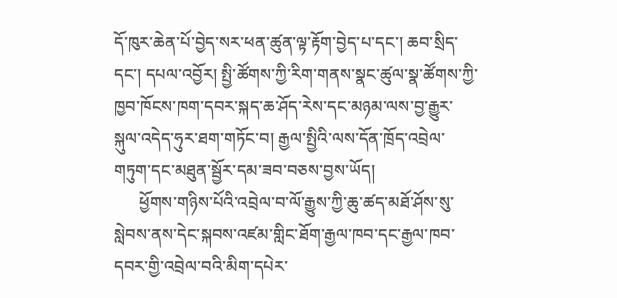དོ་ཁུར་ཆེན་པོ་བྱེད་སར་ཕན་ཚུན་ལྟ་རྟོག་བྱེད་པ་དང་། ཆབ་སྲིད་དང་། དཔལ་འབྱོར། སྤྱི་ཚོགས་ཀྱི་རིག་གནས་སྣང་ཚུལ་སྣ་ཚོགས་ཀྱི་ཁྱབ་ཁོངས་ཁག་དབར་སྐད་ཆ་ཤོད་རེས་དང་མཉམ་ལས་བྱ་རྒྱུར་སྐུལ་འདེད་ཧུར་ཐག་གཏོང་བ། རྒྱལ་སྤྱིའི་ལས་དོན་ཁྲོད་འབྲེལ་གཏུག་དང་མཐུན་སྦྱོར་དམ་ཟབ་བཅས་བྱས་ཡོད།
      ཕྱོགས་གཉིས་པོའི་འབྲེལ་བ་ལོ་རྒྱུས་ཀྱི་ཆུ་ཚད་མཐོ་ཤོས་སུ་སླེབས་ནས་དེང་སྐབས་འཛམ་གླིང་ཐོག་རྒྱལ་ཁབ་དང་རྒྱལ་ཁབ་དབར་གྱི་འབྲེལ་བའི་མིག་དཔེར་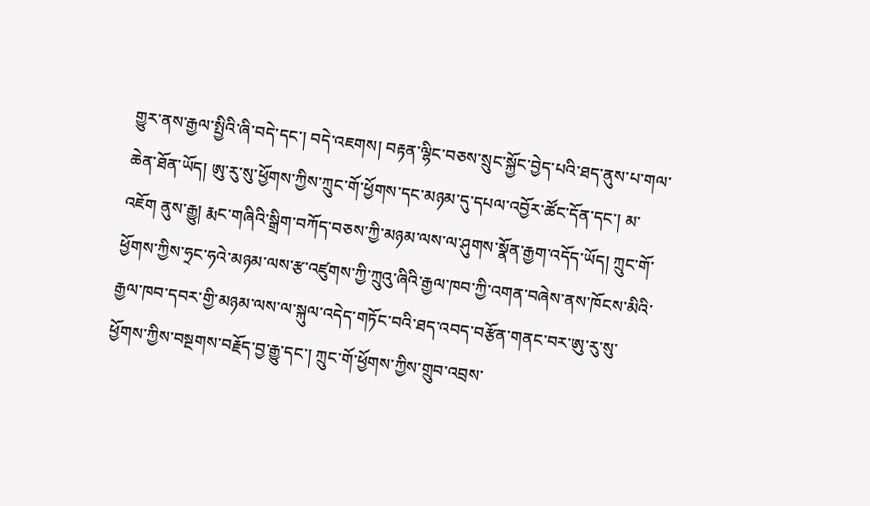གྱུར་ནས་རྒྱལ་སྤྱིའི་ཞི་བདེ་དང་། བདེ་འཇགས། བརྟན་ལྷིང་བཅས་སྲུང་སྐྱོང་བྱེད་པའི་ཐད་ནུས་པ་གལ་ཆེན་ཐོན་ཡོད། ཨུ་རུ་སུ་ཕྱོགས་ཀྱིས་ཀྲུང་གོ་ཕྱོགས་དང་མཉམ་དུ་དཔལ་འབྱོར་ཚོང་དོན་དང་། མ་འཇོག ནུས་རྒྱུ། རྨང་གཞིའི་སྒྲིག་བཀོད་བཅས་ཀྱི་མཉམ་ལས་ལ་ཤུགས་སྣོན་རྒྱག་འདོད་ཡོད། ཀྲུང་གོ་ཕྱོགས་ཀྱིས་ཧྲང་ཧའེ་མཉམ་ལས་རྩ་འཛུགས་ཀྱི་ཀྲུའུ་ཞིའི་རྒྱལ་ཁབ་ཀྱི་འགན་བཞེས་ནས་ཁོངས་མིའི་རྒྱལ་ཁབ་དབར་གྱི་མཉམ་ལས་ལ་སྐུལ་འདེད་གཏོང་བའི་ཐད་འབད་བརྩོན་གནང་བར་ཨུ་རུ་སུ་ཕྱོགས་ཀྱིས་བསྔགས་བརྗོད་བྱ་རྒྱུ་དང་། ཀྲུང་གོ་ཕྱོགས་ཀྱིས་གྲུབ་འབྲས་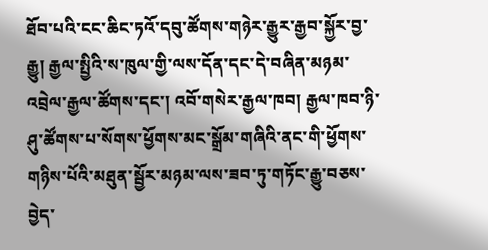ཐོབ་པའི་ངང་ཆིང་ཏའོ་དབུ་ཚོགས་གཉེར་རྒྱུར་རྒྱབ་སྐྱོར་བྱ་རྒྱུ། རྒྱལ་སྤྱིའི་ས་ཁུལ་གྱི་ལས་དོན་དང་དེ་བཞིན་མཉམ་འབྲེལ་རྒྱལ་ཚོགས་དང་། འབོ་གསེར་རྒྱལ་ཁབ། རྒྱལ་ཁབ་ཉི་ཤུ་ཚོགས་པ་སོགས་ཕྱོགས་མང་སྒྲོམ་གཞིའི་ནང་གི་ཕྱོགས་གཉིས་པོའི་མཐུན་སྦྱོར་མཉམ་ལས་ཟབ་ཏུ་གཏོང་རྒྱུ་བཅས་བྱེད་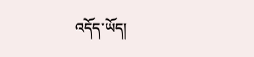འདོད་ཡོད།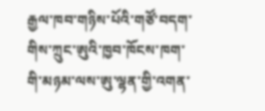རྒྱལ་ཁབ་གཉིས་པོའི་གཙོ་བདག་གིས་ཀྲུང་ཨུའི་ཁྱབ་ཁོངས་ཁག་གི་མཉམ་ལས་ཨུ་ལྷན་གྱི་འགན་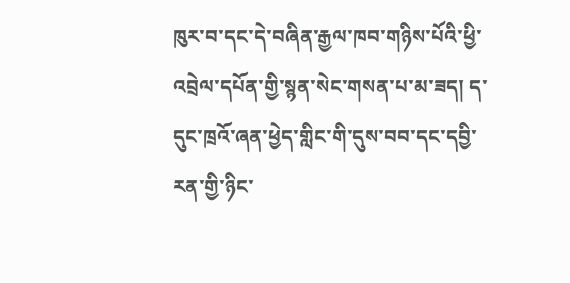ཁུར་བ་དང་དེ་བཞིན་རྒྱལ་ཁབ་གཉིས་པོའི་ཕྱི་འབྲེལ་དཔོན་གྱི་སྙན་སེང་གསན་པ་མ་ཟད། ད་དུང་ཁྲའོ་ཞན་ཕྱེད་གླིང་གི་དུས་བབ་དང་དབྱི་རན་གྱི་ཉིང་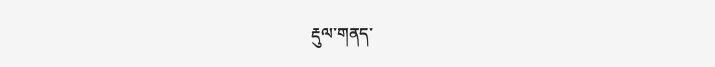རྡུལ་གནད་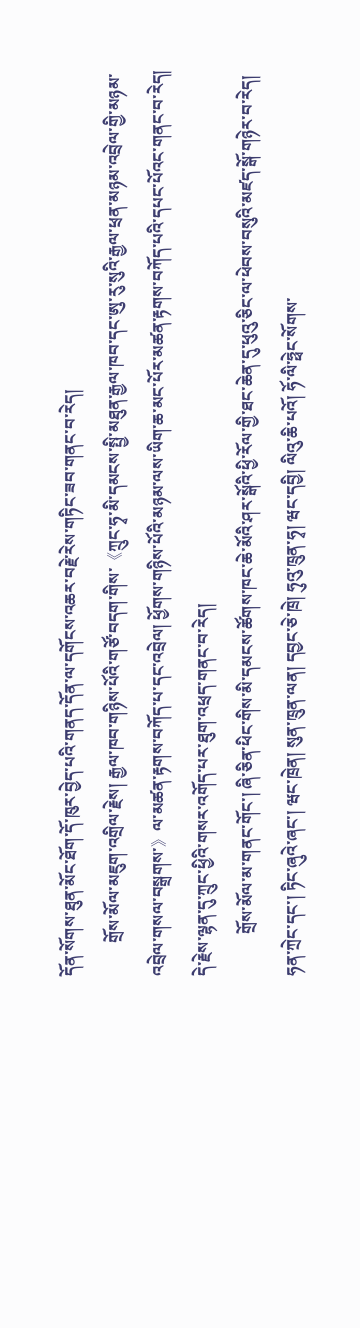དོན་སོགས་ཐུན་མོང་ཐོག་དོ་ཁུར་བྱེད་པའི་གནད་དོན་ལ་དགོངས་འཆར་བརྗེ་རེས་གཏིང་ཟབ་གནང་བ་རེད།
        གྲོས་མོལ་མཇུག་འགྲིལ་རྗེས། རྒྱལ་ཁབ་གཉིས་པོའི་གཙོ་བདག་གིས་《ཀྲུང་ཧྭ་མི་དམངས་སྤྱི་མཐུན་རྒྱལ་ཁབ་དང་ཨུ་རུ་སུའི་རྒྱལ་ཕྲན་མཉམ་འབྲེལ་གྱི་མཉམ་འབྲེལ་གསལ་བསྒྲགས་》ལ་མཚན་རྟགས་བཀོད་པ་དང་འབྲེལ། ཕྱོགས་གཉིས་པོའི་མཉམ་ལས་ཡིག་ཆ་མང་པོར་མཚན་རྟགས་བཀོད་པའི་དཔང་པོའང་གནང་བ་རེད། དེ་རྗེས་ལྷན་དུ་ཀྲུང་ཕྱིའི་གསར་འགོད་པར་ཐུག་འཕྲད་གནང་བ་རེད།
          གྲོས་མོལ་མ་གནང་གོང་། ཞི་ཅིན་ཕིང་གིས་མི་དམངས་ཚོགས་ཁང་ཆེ་མོའི་ཤར་སྒོའི་ཕྱི་རོལ་གྱི་ཐང་ཆེན་དུ་ཕུའུ་ཅིང་ལ་ཕེབས་བསུའི་མཛད་སྒོ་གཉེར་བ་རེད། ཧན་ཀྲེང་དང་། ཏིང་ཞུའེ་ཞང་། ཝང་ཁྲེན། སུན་ཁྲུན་ལན། དབྱང་ཅེ་ཁྲེ། ཧུའུ་ཁྲུན་ཧྭ། ཝང་དབྱི། ལིའུ་ཆི་པའོ། ཧོ་ལི་ཧྥེང་སོགས་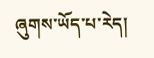ཞུགས་ཡོད་པ་རེད།